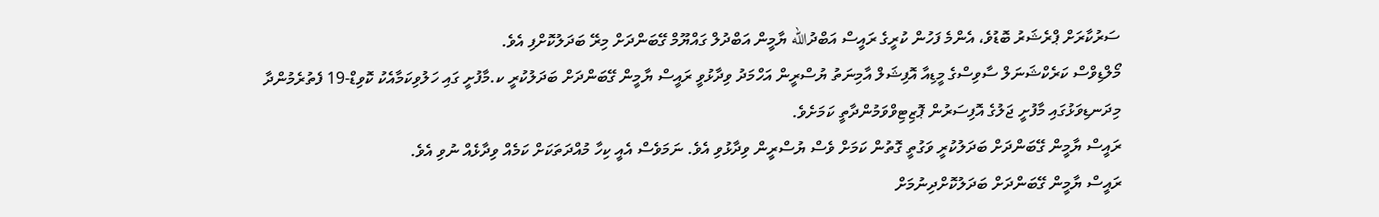ސަރުކާރަށް ޕްރެޝަރު ބޮޑުވެ، އެންމެ ފަހުން ކުރީގެ ރައީސް އަބްދުالله ޔާމީން އަބްދުލް ގައްޔޫމް ގޭބަންދަށް މިރޭ ބަދަލުކޮށްފި އެވެ.
މޯލްޑިވްސް ކަރެކްޝަނަލް ސާވިސްގެ މީޑިއާ އޮފިޝަލް އާމިނަތު ޔުސްރީން އަހްމަދު ވިދާޅުވީ ރައީސް ޔާމީން ގޭބަންދަށް ބަދަލުކުރީ ކ.މާފުށީ ގައި ހަލުވިކަމާއެކު ކޮވިޑް-19 ފެތުރެމުންދާ މިދަނޑިވަޅުގައި މާފުށީ ޖަލުގެ އޮފިސަރުން ޕޮޒިޓިވްވަމުންދާތީ ކަމަށެވެ.
ރައީސް ޔާމީން ގޭބަންދަށް ބަދަލުކުރީ ވަގުތީ ގޮތުން ކަމަށް ވެސް ޔުސްރީން ވިދާޅުވި އެވެ. ނަމަވެސް އެއީ ކިހާ މުއްދަތަކަށް ކަމެއް ވިދާޅެއް ނުވި އެވެ.
ރައީސް ޔާމީން ގޭބަންދަށް ބަދަލުކޮށްދިނުމަށް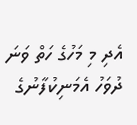އެދި މި މަހުގެ ހަތް ވަނަ ދުވަހު އެމަނިކުފާނުގެ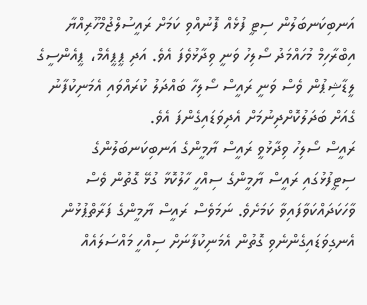އަނބިކަނބަލުން ސިޓީ ފުޅެއް ފޮނުއްވި ކަމަށް ރައީސުލްޖުމްހޫރިއްޔާ އިބްރާހިމް މުހައްމަދު ސޯލިހު ވަނީ ވިދާޅުވެފަ އެވެ. އަދި ޕީޕީއެމް، ޕީއެންސީގެ ލީޑާޝިޕުން ވެސް ވަނީ ރައީސް ސޯލިހާ ބައްދަލު ކުރައްވައި އެމަނިކުފާނު ގެއަށް ބަދަލުކޮށްދިނުމަށް އެދިވަޑައިގެންފަ އެވެ.
ރައީސް ސޯލިހު ވިދާޅުވީ ރައީސް ޔާމީންގެ އަނބިކަނބަލުންގެ ސިޓީފުޅުގައި ރައީސް ޔާމީންގެ ސިއްހީ ހާލުކޮޅާ ގުޅޭ ގޮތުން ވެސް ވާހަކަދައްކަވާފައިވާ ކަމަށެވެ. ނަމަވެސް ރައީސް ޔާމީންގެ ފަރާތްޕުޅުން އެނގިވަޑައިގެންނެވި ގޮތުން އެމަނިކުފާނަށް ސިއްހީ މައްސަލައެއް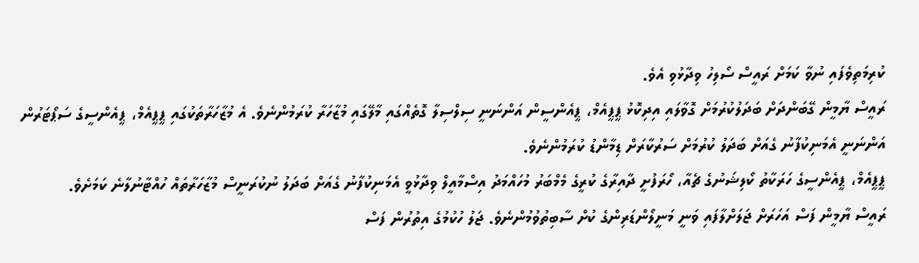ކުރިމަތިވެފައި ނުވާ ކަމަށް ރައީސް ސޯލިހު ވިދާޅުވި އެވެ.
ރައީސް ޔާމީން ގޭބަންދަށް ބަދަލުކުރުމަށް ގޮވާލައި އިދިކޮޅު ޕީޕީއެމް، ޕީއެންސީން އަންނަނީ ސިލްސިލާ ގޮތެއްގައި މާލޭގައި މުޒާހަރާ ކުރަމުންނެވެ. އެ މުޒާހަރާތަކުގައި ޕީޕީއެމް، ޕީއެންސީގެ ސަޕޯޓަރުން އަންނަނީ އެމަނިކުފާނު ގެއަށް ބަދަލު ކުރުމަށް ސަރުކާރަށް ޑިމާންޑު ކުރަމުންނެވެ.
ޕީޕީއެމް، ޕީއެންސީގެ ހަރަކާތު ކޯލިޝަނުގެ ޗެއާ، ހޯރަފުށީ ދާއިރާގެ ކުރީގެ މެމްބަރު މުހައްމަދު އިސްމާއީލް ވިދާޅުވީ އެމަނިކުފާނު ގެއަށް ބަދަލު ނުކުރަނީސް މުޒާހަރާތައް ހުއްޓާނުލާނެ ކަމަށެވެ.
ރައީސް ޔާމީން ފަސް އަހަރަށް ޖަލަށްލާފައި ވަނީ މަނީލޯންޑަރިންގެ ކުށް ސާބިތުވުމުންނެވެ. ޖަލު ހުކުމުގެ އިތުރުން ފަސް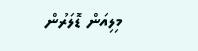މިލިއަން ޑޮލަރުން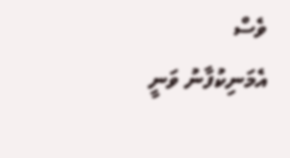ވެސް އެމަނިކުފާނު ވަނީ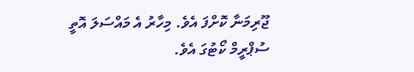ޖޫރިމަނާ ކޮށްފަ އެވެ. މިހާރު އެ މައްސަލަ އޮތީ ސުޕްރީމް ކޯޓުގަ އެވެ.